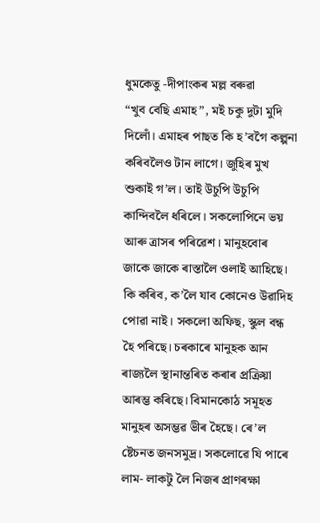ধুমকেতু -দীপাংকৰ মল্ল বৰুৱা
“খুব বেছি এমাহ”, মই চকু দুটা মুদি দিলোঁ। এমাহৰ পাছত কি হ’বগৈ কল্পনা কৰিবলৈও টান লাগে। জুহিৰ মুখ শুকাই গ’ল। তাই উচুপি উচুপি কান্দিবলৈ ধৰিলে। সকলোপিনে ভয় আৰু ত্ৰাসৰ পৰিৱেশ। মানুহবোৰ জাকে জাকে ৰাস্তালৈ ওলাই আহিছে। কি কৰিব, ক’লৈ যাব কোনেও উৱাদিহ পোৱা নাই। সকলো অফিছ, স্কুল বন্ধ হৈ পৰিছে। চৰকাৰে মানুহক আন ৰাজ্যলৈ স্থানান্তৰিত কৰাৰ প্ৰক্ৰিয়া আৰম্ভ কৰিছে। বিমানকোঠ সমূহত মানুহৰ অসম্ভৱ ভীৰ হৈছে। ৰে’ল ষ্টেচনত জনসমুদ্ৰ। সকলোৱে যি পাৰে লাম- লাকটু লৈ নিজৰ প্ৰাণৰক্ষা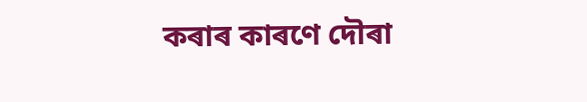কৰাৰ কাৰণে দৌৰা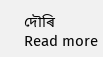দৌৰি
Read more